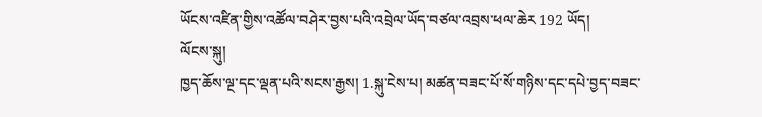ཡོངས་འཛིན་གྱིས་འཚོལ་བཤེར་བྱས་པའི་འབྲེལ་ཡོད་བཙལ་འབྲས་ཕལ་ཆེར 192 ཡོད།
ལོངས་སྐུ།
ཁྱད་ཆོས་ལྔ་དང་ལྡན་པའི་སངས་རྒྱས། 1.སྐུ་ངེས་པ། མཚན་བཟང་པོ་སོ་གཉིས་དང་དཔེ་བྱད་བཟང་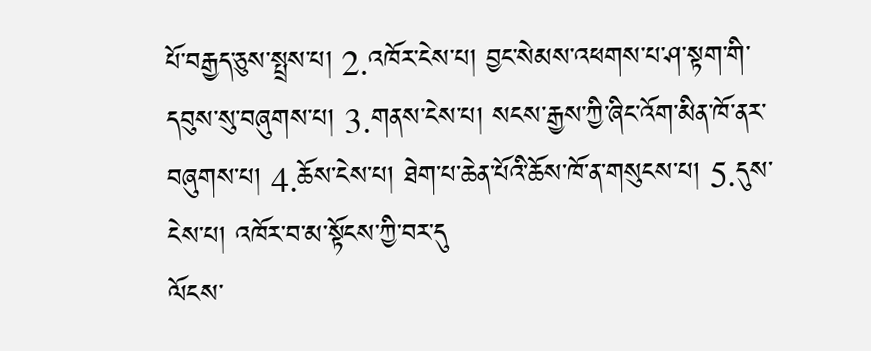པོ་བརྒྱད་ཅུས་སྤྲས་པ། 2.འཁོར་ངེས་པ། བྱང་སེམས་འཕགས་པ་ཤ་སྟག་གི་དབུས་སུ་བཞུགས་པ། 3.གནས་ངེས་པ། སངས་རྒྱས་ཀྱི་ཞིང་འོག་མིན་ཁོ་ནར་བཞུགས་པ། 4.ཆོས་ངེས་པ། ཐེག་པ་ཆེན་པོའི་ཆོས་ཁོ་ན་གསུངས་པ། 5.དུས་ངེས་པ། འཁོར་བ་མ་སྟོངས་ཀྱི་བར་དུ
ལོངས་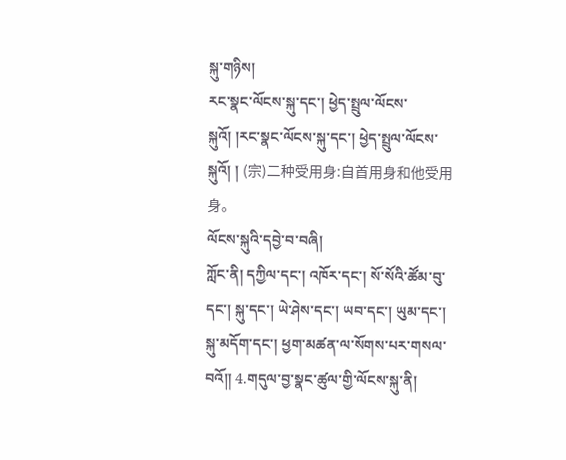སྐུ་གཉིས།
རང་སྣང་ལོངས་སྐུ་དང་། ཕྱེད་སྤྲུལ་ལོངས་སྐུའོ། །རང་སྣང་ལོངས་སྐུ་དང་། ཕྱེད་སྤྲུལ་ལོངས་སྐུའོ། ། (宗)二种受用身:自首用身和他受用身。
ལོངས་སྐུའི་དབྱེ་བ་བཞི།
ཀློང་ནི། དཀྱིལ་དང་། འཁོར་དང་། སོ་སོའི་ཚོམ་བུ་དང་། སྐུ་དང་། ཡེ་ཤེས་དང་། ཡབ་དང་། ཡུམ་དང་། སྐུ་མདོག་དང་། ཕྱག་མཚན་ལ་སོགས་པར་གསལ་བའོ༎ 4.གདུལ་བྱ་སྣང་ཚུལ་གྱི་ལོངས་སྐུ་ནི།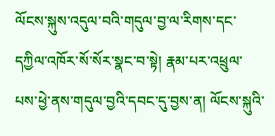ལོངས་སྐུས་འདུལ་བའི་གདུལ་བྱ་ལ་རིགས་དང་དཀྱིལ་འཁོར་སོ་སོར་སྣང་བ་སྟེ། རྣམ་པར་འཕྲུལ་པས་ཕྱེ་ནས་གདུལ་བྱའི་དབང་དུ་བྱས་ན། ལོངས་སྐུའི་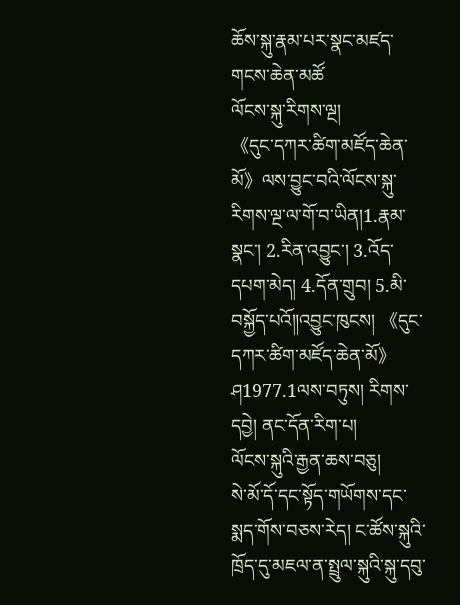ཆོས་སྐུ་རྣམ་པར་སྣང་མཛད་གངས་ཆེན་མཚོ
ལོངས་སྐུ་རིགས་ལྔ།
《དུང་དཀར་ཚིག་མཛོད་ཆེན་མོ》ལས་བྱུང་བའི་ལོངས་སྐུ་རིགས་ལྔ་ལ་གོ་བ་ཡིན།1.རྣམ་སྣང་། 2.རིན་འབྱུང་། 3.འོད་དཔག་མེད། 4.དོན་གྲུབ། 5.མི་བསྐྱོད་པའོ༎འབྱུང་ཁུངས། 《དུང་དཀར་ཚིག་མཛོད་ཆེན་མོ》ཤ1977.1ལས་བཏུས། རིགས་དབྱེ། ནང་དོན་རིག་པ།
ལོངས་སྐུའི་རྒྱན་ཆས་བཅུ།
སེ་མོ་དོ་དང་སྟོད་གཡོགས་དང་སྨད་གོས་བཅས་རེད། ང་ཚོས་སྐུའི་ཁྲོད་དུ་མཇལ་ན་སྤྲུལ་སྐུའི་སྐུ་དབུ་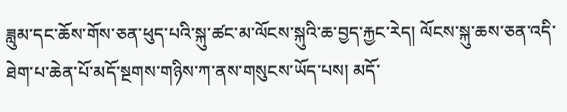ཟླུམ་དང་ཆོས་གོས་ཅན་ཕུད་པའི་སྐུ་ཚང་མ་ལོངས་སྐུའི་ཆ་བྱད་རྐྱང་རེད། ལོངས་སྐུ་ཆས་ཅན་འདི་ཐེག་པ་ཆེན་པོ་མདོ་སྔགས་གཉིས་ཀ་ནས་གསུངས་ཡོད་པས། མདོ་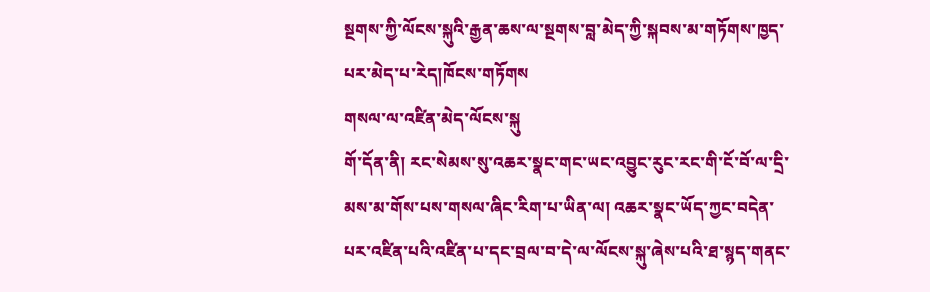སྔགས་ཀྱི་ལོངས་སྐུའི་རྒྱན་ཆས་ལ་སྔགས་བླ་མེད་ཀྱི་སྐབས་མ་གཏོགས་ཁྱད་པར་མེད་པ་རེད།ཁོངས་གཏོགས
གསལ་ལ་འཛིན་མེད་ལོངས་སྐུ
གོ་དོན་ནི། རང་སེམས་སུ་འཆར་སྣང་གང་ཡང་འབྱུང་རུང་རང་གི་ངོ་བོ་ལ་དྲི་མས་མ་གོས་པས་གསལ་ཞིང་རིག་པ་ཡིན་ལ། འཆར་སྣང་ཡོད་ཀྱང་བདེན་པར་འཛིན་པའི་འཛིན་པ་དང་བྲལ་བ་དེ་ལ་ལོངས་སྐུ་ཞེས་པའི་ཐ་སྙད་གནང་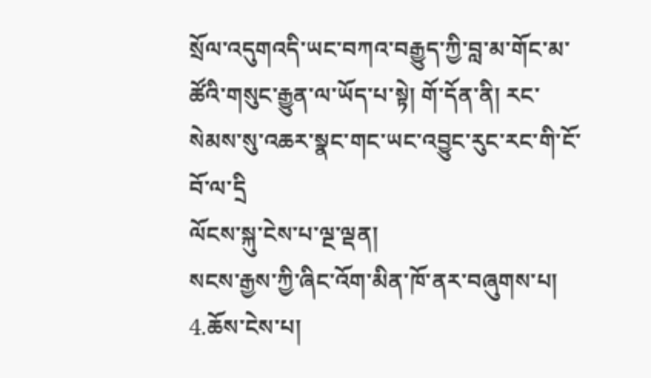སྲོལ་འདུགའདི་ཡང་བཀའ་བརྒྱུད་ཀྱི་བླ་མ་གོང་མ་ཚོའི་གསུང་རྒྱུན་ལ་ཡོད་པ་སྟེ། གོ་དོན་ནི། རང་སེམས་སུ་འཆར་སྣང་གང་ཡང་འབྱུང་རུང་རང་གི་ངོ་བོ་ལ་དྲི
ལོངས་སྐུ་ངེས་པ་ལྔ་ལྡན།
སངས་རྒྱས་ཀྱི་ཞིང་འོག་མིན་ཁོ་ནར་བཞུགས་པ། 4.ཆོས་ངེས་པ།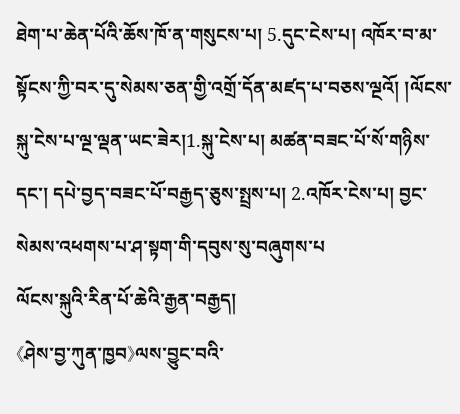ཐེག་པ་ཆེན་པོའི་ཆོས་ཁོ་ན་གསུངས་པ། 5.དུང་ངེས་པ། འཁོར་བ་མ་སྟོངས་ཀྱི་བར་དུ་སེམས་ཅན་གྱི་འགྲོ་དོན་མཛད་པ་བཅས་ལྔའོ། །ལོངས་སྐུ་ངེས་པ་ལྔ་ལྡན་ཡང་ཟེར།1.སྐུ་ངེས་པ། མཚན་བཟང་པོ་སོ་གཉིས་དང་། དཔེ་བྱད་བཟང་པོ་བརྒྱད་ཅུས་སྤྲས་པ། 2.འཁོར་ངེས་པ། བྱང་སེམས་འཕགས་པ་ཤ་སྟག་གི་དབུས་སུ་བཞུགས་པ
ལོངས་སྐུའི་རིན་པོ་ཆེའི་རྒྱན་བརྒྱད།
《ཤེས་བྱ་ཀུན་ཁྱབ》ལས་བྱུང་བའི་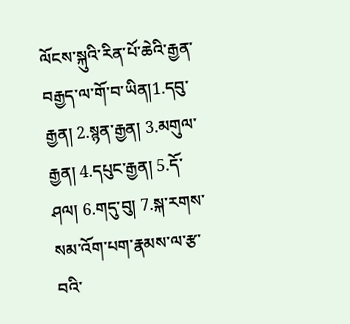ལོངས་སྐུའི་རིན་པོ་ཆེའི་རྒྱན་བརྒྱད་ལ་གོ་བ་ཡིན།1.དབུ་རྒྱན། 2.སྙན་རྒྱན། 3.མགུལ་རྒྱན། 4.དཔུང་རྒྱན། 5.དོ་ཤལ། 6.གདུ་བུ། 7.སྐ་རགས་སམ་འོག་པག་རྣམས་ལ་རྩ་བའི་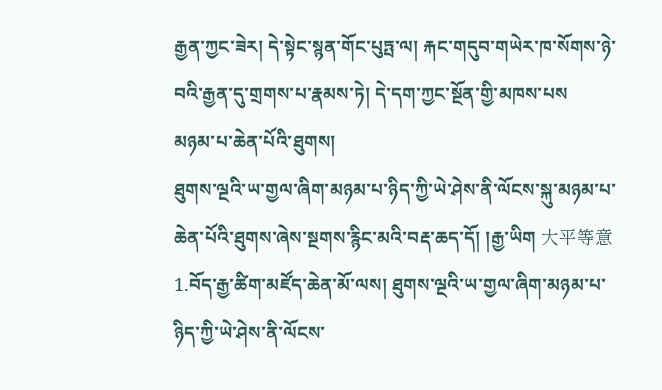རྒྱན་ཀྱང་ཟེར། དེ་སྟེང་སྙན་གོང་པུཏྤ་ལ། རྐང་གདུབ་གཡེར་ཁ་སོགས་ཉེ་བའི་རྒྱན་དུ་གྲགས་པ་རྣམས་ཏེ། དེ་དག་ཀྱང་སྔོན་གྱི་མཁས་པས
མཉམ་པ་ཆེན་པོའི་ཐུགས།
ཐུགས་ལྔའི་ཡ་གྱལ་ཞིག་མཉམ་པ་ཉིད་ཀྱི་ཡེ་ཤེས་ནི་ལོངས་སྐུ་མཉམ་པ་ཆེན་པོའི་ཐུགས་ཞེས་སྔགས་རྙིང་མའི་བརྡ་ཆད་དོ། །རྒྱ་ཡིག 大平等意 1.བོད་རྒྱ་ཚིག་མཛོད་ཆེན་མོ་ལས། ཐུགས་ལྔའི་ཡ་གྱལ་ཞིག་མཉམ་པ་ཉིད་ཀྱི་ཡེ་ཤེས་ནི་ལོངས་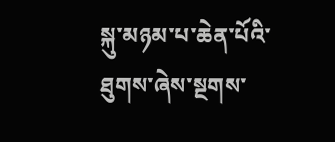སྐུ་མཉམ་པ་ཆེན་པོའི་ཐུགས་ཞེས་སྔགས་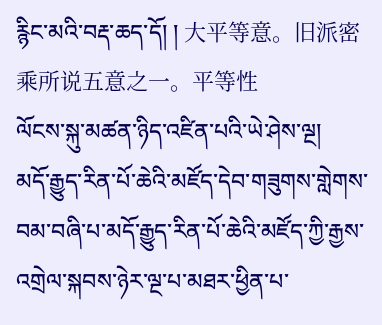རྙིང་མའི་བརྡ་ཆད་དོ། ། 大平等意。旧派密乘所说五意之一。平等性
ལོངས་སྐུ་མཚན་ཉིད་འཛིན་པའི་ཡེ་ཤེས་ལྔ།
མདོ་རྒྱུད་རིན་པོ་ཆེའི་མཛོད་དེབ་གཟུགས་གླེགས་བམ་བཞི་པ་མདོ་རྒྱུད་རིན་པོ་ཆེའི་མཛོད་ཀྱི་རྒྱས་འགྲེལ་སྐབས་ཉེར་ལྔ་པ་མཐར་ཕྱིན་པ་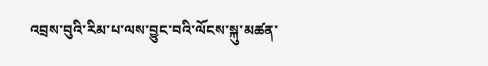འབྲས་བུའི་རིམ་པ་ལས་བྱུང་བའི་ལོངས་སྐུ་མཚན་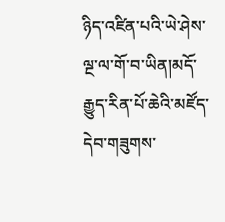ཉིད་འཛིན་པའི་ཡེ་ཤེས་ལྔ་ལ་གོ་བ་ཡིན།མདོ་རྒྱུད་རིན་པོ་ཆེའི་མཛོད་དེབ་གཟུགས་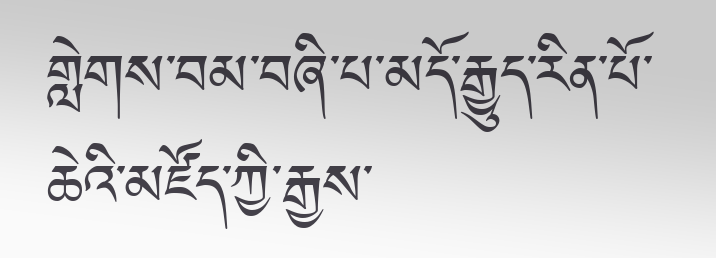གླེགས་བམ་བཞི་པ་མདོ་རྒྱུད་རིན་པོ་ཆེའི་མཛོད་ཀྱི་རྒྱས་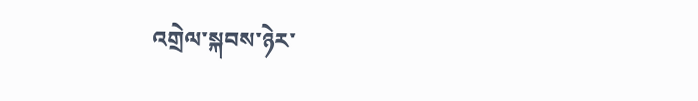འགྲེལ་སྐབས་ཉེར་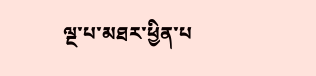ལྔ་པ་མཐར་ཕྱིན་པ